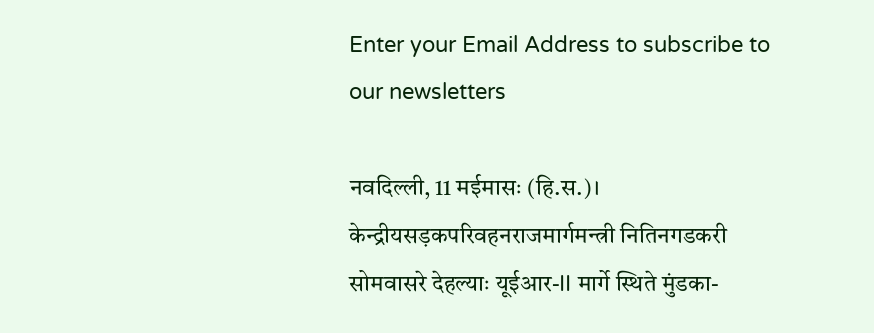Enter your Email Address to subscribe to our newsletters

नवदिल्ली, 11 मईमासः (हि.स.)।
केन्द्रीयसड़कपरिवहनराजमार्गमन्त्री नितिनगडकरी सोमवासरे देहल्याः यूईआर-II मार्गे स्थिते मुंडका-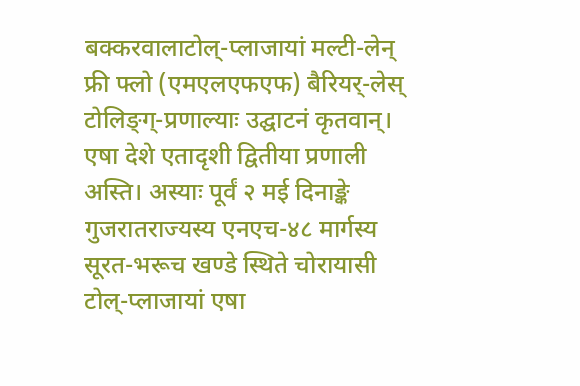बक्करवालाटोल्-प्लाजायां मल्टी-लेन् फ्री फ्लो (एमएलएफएफ) बैरियर्-लेस् टोलिङ्ग्-प्रणाल्याः उद्घाटनं कृतवान्। एषा देशे एतादृशी द्वितीया प्रणाली अस्ति। अस्याः पूर्वं २ मई दिनाङ्के गुजरातराज्यस्य एनएच-४८ मार्गस्य सूरत-भरूच खण्डे स्थिते चोरायासी टोल्-प्लाजायां एषा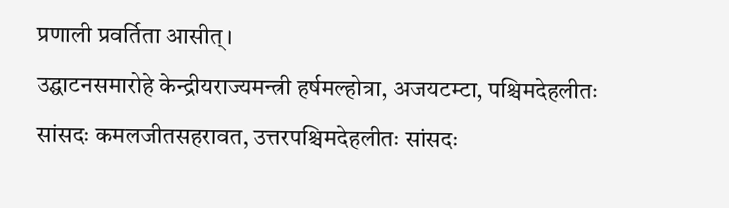प्रणाली प्रवर्तिता आसीत्।
उद्घाटनसमारोहे केन्द्रीयराज्यमन्त्री हर्षमल्होत्रा, अजयटम्टा, पश्चिमदेहलीतः सांसदः कमलजीतसहरावत, उत्तरपश्चिमदेहलीतः सांसदः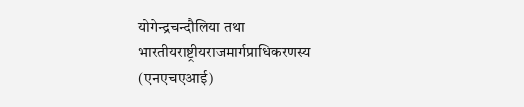योगेन्द्रचन्दौलिया तथा भारतीयराष्ट्रीयराजमार्गप्राधिकरणस्य (एनएचएआई)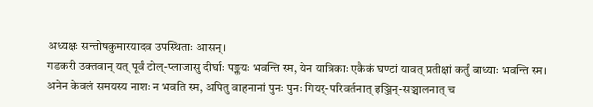अध्यक्षः सन्तोषकुमारयादव उपस्थिताः आसन्।
गडकरी उक्तवान् यत् पूर्वं टोल्-प्लाजासु दीर्घाः पङ्क्तयः भवन्ति स्म, येन यात्रिकाः एकैकं घण्टां यावत् प्रतीक्षां कर्तुं बाध्याः भवन्ति स्म। अनेन केवलं समयस्य नाशः न भवति स्म, अपितु वाहनानां पुनः पुनः गियर्-परिवर्तनात् इञ्जिन्-सञ्चालनात् च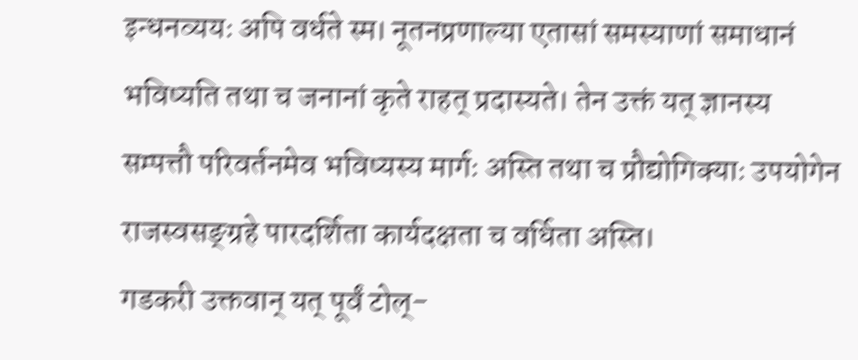इन्धनव्ययः अपि वर्धते स्म। नूतनप्रणाल्या एतासां समस्याणां समाधानं भविष्यति तथा च जनानां कृते राहत् प्रदास्यते। तेन उक्तं यत् ज्ञानस्य सम्पत्तौ परिवर्तनमेव भविष्यस्य मार्गः अस्ति तथा च प्रौद्योगिक्याः उपयोगेन राजस्वसङ्ग्रहे पारदर्शिता कार्यदक्षता च वर्धिता अस्ति।
गडकरी उक्तवान् यत् पूर्वं टोल्-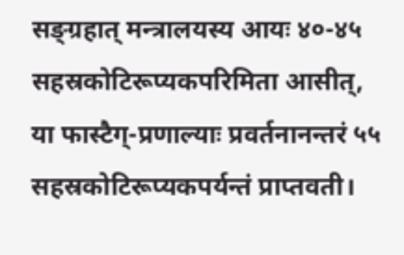सङ्ग्रहात् मन्त्रालयस्य आयः ४०-४५ सहस्रकोटिरूप्यकपरिमिता आसीत्, या फास्टैग्-प्रणाल्याः प्रवर्तनानन्तरं ५५ सहस्रकोटिरूप्यकपर्यन्तं प्राप्तवती।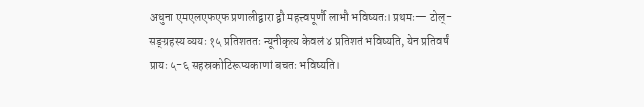अधुना एमएलएफएफ प्रणालीद्वारा द्वौ महत्त्वपूर्णौ लाभौ भविष्यतः। प्रथमः— टोल्-सङ्ग्रहस्य व्ययः १५ प्रतिशततः न्यूनीकृत्य केवलं ४ प्रतिशतं भविष्यति, येन प्रतिवर्षं प्रायः ५-६ सहस्रकोटिरूप्यकाणां बचतः भविष्यति।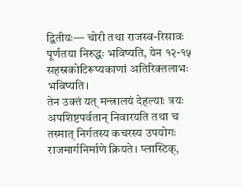द्वितीयः— चोरी तथा राजस्व-रिसावः पूर्णतया निरुद्धः भविष्यति, येन १२-१५ सहस्रकोटिरूप्यकाणां अतिरिक्तलाभः भविष्यति।
तेन उक्तं यत् मन्त्रालयं देहल्याः त्रयः अपशिष्टपर्वतान् निवारयति तथा च तस्मात् निर्गतस्य कचरस्य उपयोगः राजमार्गनिर्माणे क्रियते। प्लास्टिक्,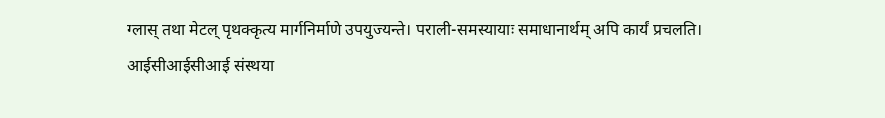ग्लास् तथा मेटल् पृथक्कृत्य मार्गनिर्माणे उपयुज्यन्ते। पराली-समस्यायाः समाधानार्थम् अपि कार्यं प्रचलति। आईसीआईसीआई संस्थया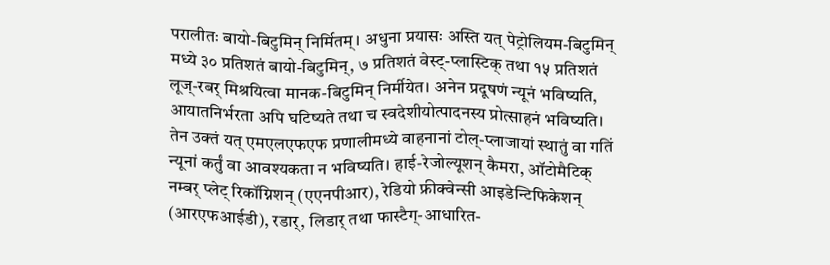परालीतः बायो-बिटुमिन् निर्मितम्। अधुना प्रयासः अस्ति यत् पेट्रोलियम-बिटुमिन् मध्ये ३० प्रतिशतं बायो-बिटुमिन्, ७ प्रतिशतं वेस्ट्-प्लास्टिक् तथा १५ प्रतिशतं लूज्-रबर् मिश्रयित्वा मानक-बिटुमिन् निर्मीयेत। अनेन प्रदूषणं न्यूनं भविष्यति, आयातनिर्भरता अपि घटिष्यते तथा च स्वदेशीयोत्पादनस्य प्रोत्साहनं भविष्यति।
तेन उक्तं यत् एमएलएफएफ प्रणालीमध्ये वाहनानां टोल्-प्लाजायां स्थातुं वा गतिं न्यूनां कर्तुं वा आवश्यकता न भविष्यति। हाई-रेजोल्यूशन् कैमरा, ऑटोमैटिक् नम्बर् प्लेट् रिकॉग्निशन् (एएनपीआर), रेडियो फ्रीक्वेन्सी आइडेन्टिफिकेशन् (आरएफआईडी), रडार्, लिडार् तथा फास्टैग्-आधारित-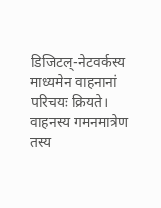डिजिटल्-नेटवर्कस्य माध्यमेन वाहनानां परिचयः क्रियते। वाहनस्य गमनमात्रेण तस्य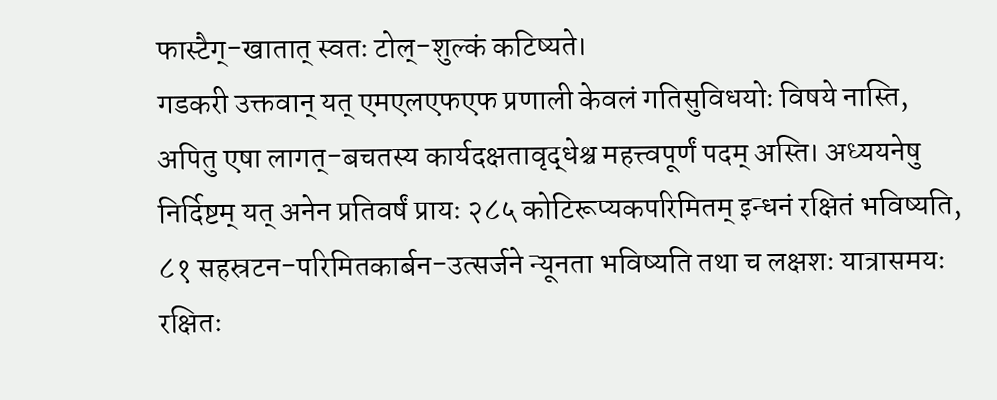फास्टैग्-खातात् स्वतः टोल्-शुल्कं कटिष्यते।
गडकरी उक्तवान् यत् एमएलएफएफ प्रणाली केवलं गतिसुविधयोः विषये नास्ति, अपितु एषा लागत्-बचतस्य कार्यदक्षतावृद्धेश्च महत्त्वपूर्णं पदम् अस्ति। अध्ययनेषु निर्दिष्टम् यत् अनेन प्रतिवर्षं प्रायः २८५ कोटिरूप्यकपरिमितम् इन्धनं रक्षितं भविष्यति, ८१ सहस्रटन-परिमितकार्बन-उत्सर्जने न्यूनता भविष्यति तथा च लक्षशः यात्रासमयः रक्षितः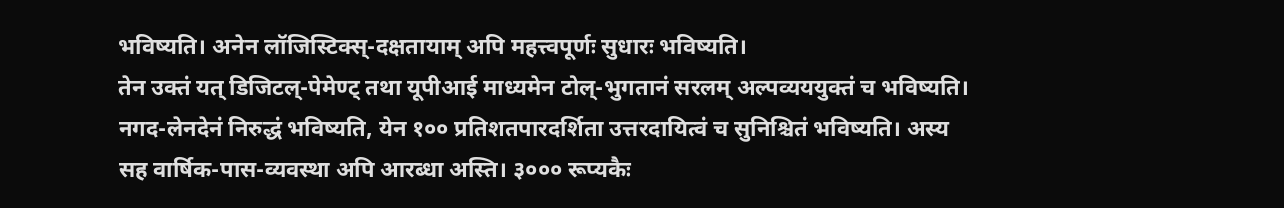भविष्यति। अनेन लॉजिस्टिक्स्-दक्षतायाम् अपि महत्त्वपूर्णः सुधारः भविष्यति।
तेन उक्तं यत् डिजिटल्-पेमेण्ट् तथा यूपीआई माध्यमेन टोल्-भुगतानं सरलम् अल्पव्यययुक्तं च भविष्यति। नगद-लेनदेनं निरुद्धं भविष्यति, येन १०० प्रतिशतपारदर्शिता उत्तरदायित्वं च सुनिश्चितं भविष्यति। अस्य सह वार्षिक-पास-व्यवस्था अपि आरब्धा अस्ति। ३००० रूप्यकैः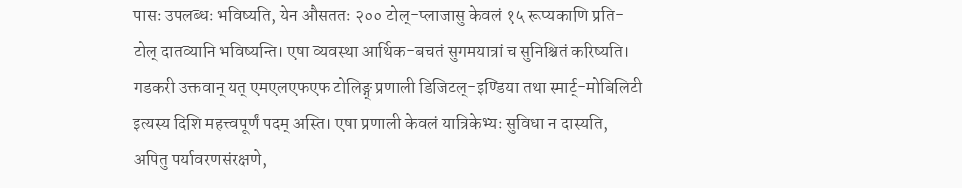पासः उपलब्धः भविष्यति, येन औसततः २०० टोल्-प्लाजासु केवलं १५ रूप्यकाणि प्रति-टोल् दातव्यानि भविष्यन्ति। एषा व्यवस्था आर्थिक-बचतं सुगमयात्रां च सुनिश्चितं करिष्यति।
गडकरी उक्तवान् यत् एमएलएफएफ टोलिङ्ग् प्रणाली डिजिटल्-इण्डिया तथा स्मार्ट्-मोबिलिटी इत्यस्य दिशि महत्त्वपूर्णं पदम् अस्ति। एषा प्रणाली केवलं यात्रिकेभ्यः सुविधा न दास्यति, अपितु पर्यावरणसंरक्षणे,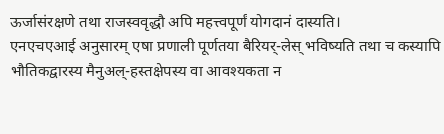ऊर्जासंरक्षणे तथा राजस्ववृद्धौ अपि महत्त्वपूर्णं योगदानं दास्यति।
एनएचएआई अनुसारम् एषा प्रणाली पूर्णतया बैरियर्-लेस् भविष्यति तथा च कस्यापि भौतिकद्वारस्य मैनुअल्-हस्तक्षेपस्य वा आवश्यकता न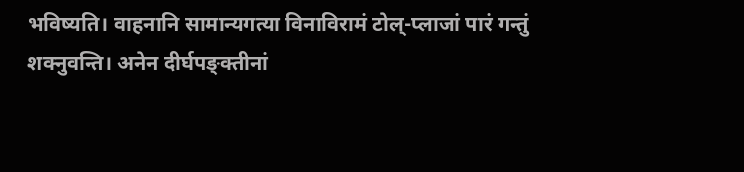भविष्यति। वाहनानि सामान्यगत्या विनाविरामं टोल्-प्लाजां पारं गन्तुं शक्नुवन्ति। अनेन दीर्घपङ्क्तीनां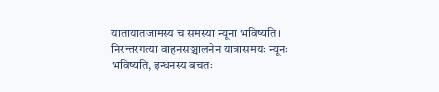यातायातजामस्य च समस्या न्यूना भविष्यति। निरन्तरगत्या वाहनसञ्चालनेन यात्रासमयः न्यूनः भविष्यति, इन्धनस्य बचतः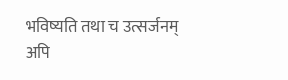भविष्यति तथा च उत्सर्जनम् अपि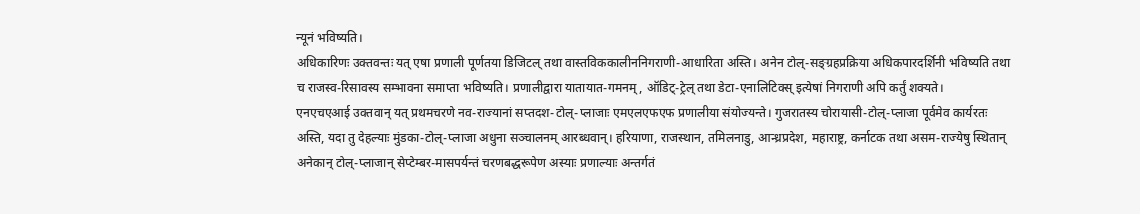न्यूनं भविष्यति।
अधिकारिणः उक्तवन्तः यत् एषा प्रणाली पूर्णतया डिजिटल् तथा वास्तविककालीननिगराणी-आधारिता अस्ति। अनेन टोल्-सङ्ग्रहप्रक्रिया अधिकपारदर्शिनी भविष्यति तथा च राजस्व-रिसावस्य सम्भावना समाप्ता भविष्यति। प्रणालीद्वारा यातायात-गमनम्, ऑडिट्-ट्रेल् तथा डेटा-एनालिटिक्स् इत्येषां निगराणी अपि कर्तुं शक्यते।
एनएचएआई उक्तवान् यत् प्रथमचरणे नव-राज्यानां सप्तदश-टोल्-प्लाजाः एमएलएफएफ प्रणालीया संयोज्यन्ते। गुजरातस्य चोरायासी-टोल्-प्लाजा पूर्वमेव कार्यरतः अस्ति, यदा तु देहल्याः मुंडका-टोल्-प्लाजा अधुना सञ्चालनम् आरब्धवान्। हरियाणा, राजस्थान, तमिलनाडु, आन्ध्रप्रदेश, महाराष्ट्र, कर्नाटक तथा असम-राज्येषु स्थितान् अनेकान् टोल्-प्लाजान् सेप्टेम्बर-मासपर्यन्तं चरणबद्धरूपेण अस्याः प्रणाल्याः अन्तर्गतं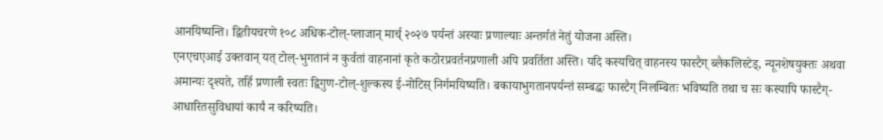आनयिष्यन्ति। द्वितीयचरणे १०८ अधिक-टोल्-प्लाजान् मार्च् २०२७ पर्यन्तं अस्याः प्रणाल्याः अन्तर्गतं नेतुं योजना अस्ति।
एनएचएआई उक्तवान् यत् टोल्-भुगतानं न कुर्वतां वाहनानां कृते कठोरप्रवर्तनप्रणाली अपि प्रवर्तिता अस्ति। यदि कस्यचित् वाहनस्य फास्टैग् ब्लैकलिस्टेड्, न्यूनशेषयुक्तः अथवा अमान्यः दृश्यते, तर्हि प्रणाली स्वतः द्विगुण-टोल्-शुल्कस्य ई-नोटिस् निर्गमयिष्यति। बकायाभुगतानपर्यन्तं सम्बद्धः फास्टैग् निलम्बितः भविष्यति तथा च सः कस्यापि फास्टैग्-आधारितसुविधायां कार्यं न करिष्यति।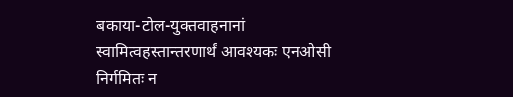बकाया-टोल-युक्तवाहनानां स्वामित्वहस्तान्तरणार्थं आवश्यकः एनओसी निर्गमितः न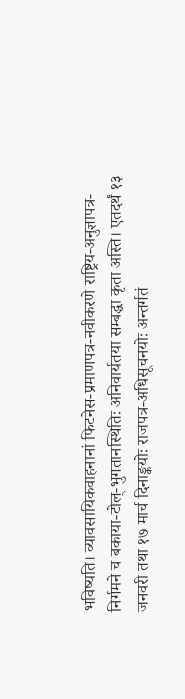भविष्यति। व्यावसायिकवाहनानां फिटनेस-प्रमाणपत्र-नवीकरणे राष्ट्रिय-अनुज्ञापत्र-निर्गमने च बकाया-टोल्-भुगतानस्थितिः अनिवार्यतया सम्बद्धा कृता अस्ति। एतदर्थं १३ जनवरी तथा १७ मार्च दिनाङ्कयोः राजपत्र-अधिसूचनयोः अन्तर्गतं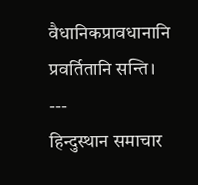वैधानिकप्रावधानानि प्रवर्तितानि सन्ति।
---
हिन्दुस्थान समाचार